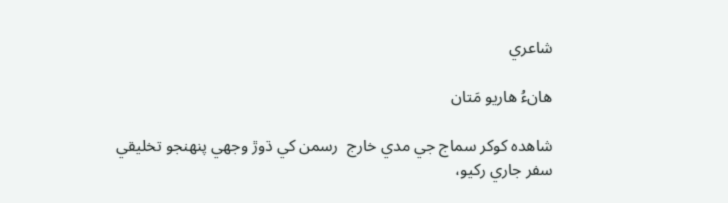شاعري

هانءُ هاريو مَتان

شاهده کوکر سماج جي مدي خارج  رسمن کي ڌوڙ وجهي پنھنجو تخليقي سفر جاري رکيو،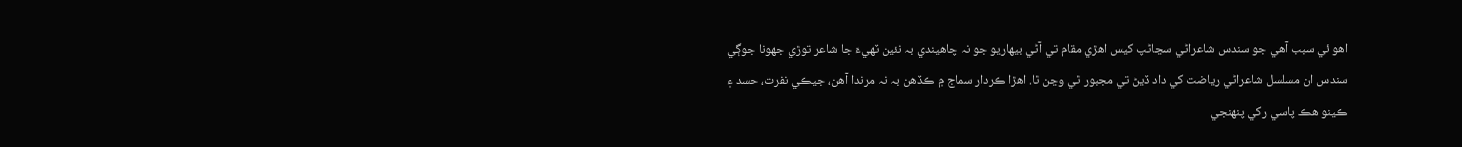اهو ئي سبب آهي جو سندس شاعراڻي سڃاڻپ کيس اهڙي مقام تي آڻي بيھاريو جو نہ چاهيندي بہ نئين ٽھيءَ جا شاعر توڙي جهونا جوڳي سندس ان مسلسل شاعراڻي رياضت کي داد ڏيڻ تي مجبور ٿي وڃن ٿا. اهڙا ڪردار سماج ۾ ڪڏهن بہ نہ مرندا آهن، جيڪي نفرت، حسد ۽ ڪينو هڪ پاسي رکي پنھنجي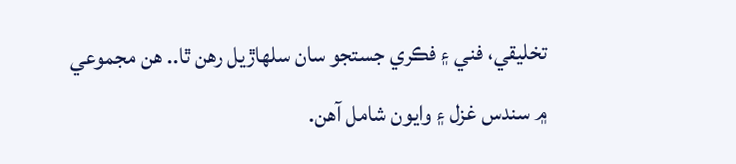تخليقي، فني ۽ فڪري جستجو سان سلھاڙيل رهن ٿا.. ھن مجموعي ۾ سندس غزل ۽ وايون شامل آھن.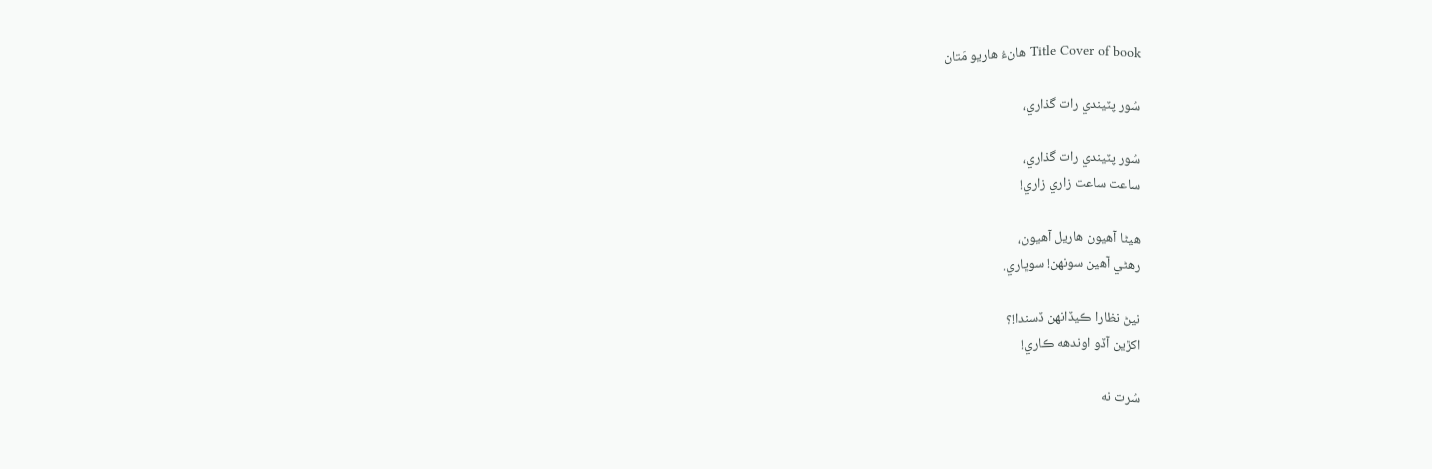Title Cover of book هانءُ هاريو مَتان

سُور پٽيندي رات گذاري،

سُور پٽيندي رات گذاري،
ساعت ساعت زاري زاري!

هيڻا آهيون هاريل آهيون،
رهڻي آهين سونهن! سوڀاري.

نيڻ نظارا ڪيڏانهن ڏسندا!؟
اکڙين آڏو اوندهه ڪاري!

سُرت نه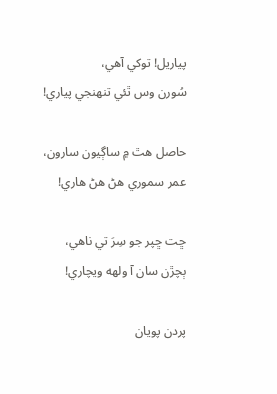پياريل! توکي آهي،
سُورن وس ٿئي تنهنجي پياري!

حاصل هٿ ۾ ساڳيون سارون،
عمر سموري هڻ هڻ هاري!

ڇت ڇپر جو سِرَ تي ناهي،
ٻچڙن سان آ ولهه ويچاري!

پردن پويان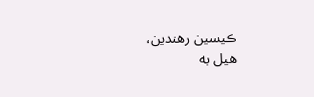ڪيسين رهندين،
هيل به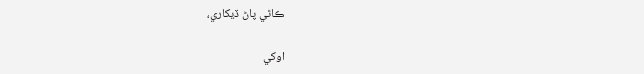ڪاٿي پاڻ ڏيکاري،

اوکي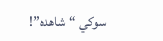سوکي “شاهده”!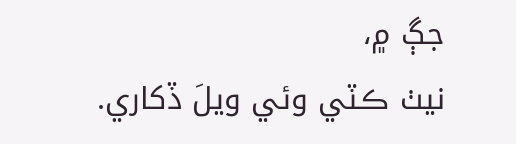جڳ ۾،
نيٺ ڪٽي وئي ويلَ ڏکاري.